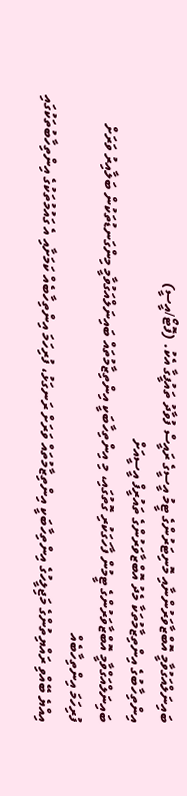ބައިނަލްއަގުވާމީ އޮބްޒާވަރުންނާއި މޮނިޓަރުންގެ ޓީމު އީސީގެ ރައީސް ފުވާދު ތައުފީގާ އެކު. (ފޮޓޯ/އީސީ)
އިންތިހާބުގެ އިންތިޒާމުތަކާ މެދު އޮބްޒާވަރުންގެ ތައުރީފް އީސީއަށް
ބައިނަލްއަގްވާމީ އޮބްޒާވަރުންގެ ޓީމުން ފާހަގަކުރި ގޮތުގައި، މި އިންތިހާބަކީ އިންތިޒާމުތައް ބައިނަލްއަގުވާމީ މިންގަނޑުތަކުން ބަލާއިރު ވަރަށް ފުރިހަމަ އިންތިހާބެއް
އިއްޔެ ބޭއްވި ރައްޔިތުންގެ މަޖިލީހުގެ އިންތިހާބަކީ އިންތިޒާމުތައް ވަރަށް ރަނގަޅު، ފުރިހަމަ އިންތިހާބެއް ކަމަށާއި އެ ގައުމުތަކުގެ އިންތިހާބުތަކުގައި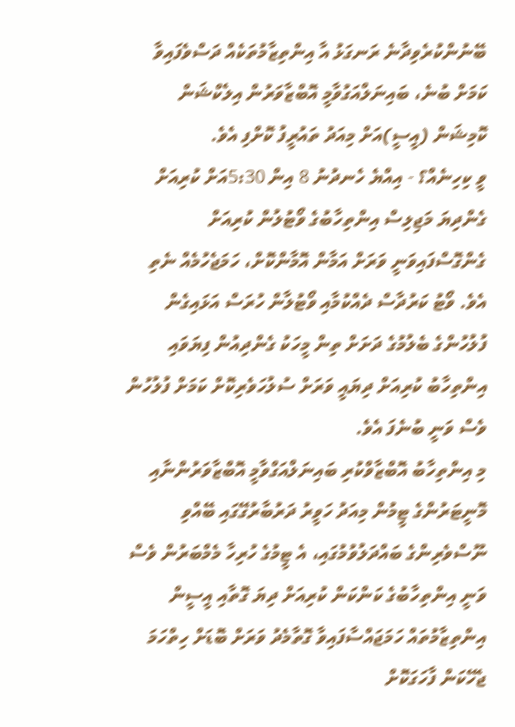ބޭނުންކުރެވިދާނެ ރަނގަޅު އާ އިންތިޒާމުތަކެއް ދަސްވެފައިވާ ކަމަށް ބުނެ، ބައިނަލްއަގުވާމީ އޮބްޒާވަރުން އިލެކްޝަން ކޮމިޝަން (އީސީ)އަށް މިއަދު ތައުރީފު ކޮށްފި އެވެ.
ވީ ކިހިނެއް؟ - އިއްޔެ ހެނދުނު 8 އިން 5:30އަށް ކުރިއަށް ގެންދިޔަ މަޖިލިސް އިންތިހާބުގެ ވޯޓުލުން ކުރިއަށް ގެންގޮސްފައިވަނީ ވަރަށް އަމާން އޮމާންކޮށް، ހަމަޖެހުމެއް ނެތި އެވެ. ވޯޓު ކަރުދާސް ދެއްކުމާއި ވޯޓުލާން ހުރަސް އަޅައިގެން ފުލުހުންގެ ބެލުމުގެ ދަށަށް ތިން މީހަކު ގެންދިއުން ފިޔަވައި އިންތިހާބު ކުރިއަށް ދިޔައީ ވަރަށް ސުލުހަވެރިކޮށް ކަމަށް ފުލުހުން ވެސް ވަނީ ބުނެފަ އެވެ.
މި އިންތިހާބު އޮބްޒާވްކުރި ބައިނަލްއަގްވާމީ އޮބްޒާވަރުންނާއި މޮނީޓަރުންގެ ޓީމުން މިއަދު ހަވީރު ދަރުބާރުގޭގައި ބޭއްވި ނޫސްވެރިންގެ ބައްދަލުވުމުގައި، އެ ޓީމުގެ ހުރިހާ މެމްބަރުން ވެސް ވަނީ އިންތިހާބުގެ ކަންކަން ކުރިއަށް ދިޔަ ގޮތާއި އީސީން އިންތިޒާމުތައް ހަމަޖައްސާފައިވާ ގޮތާމެދު ވަރަށް ބޮޑަށް ހިތްހަމަ ޖެހޭކަން ފާހަގަކޮށް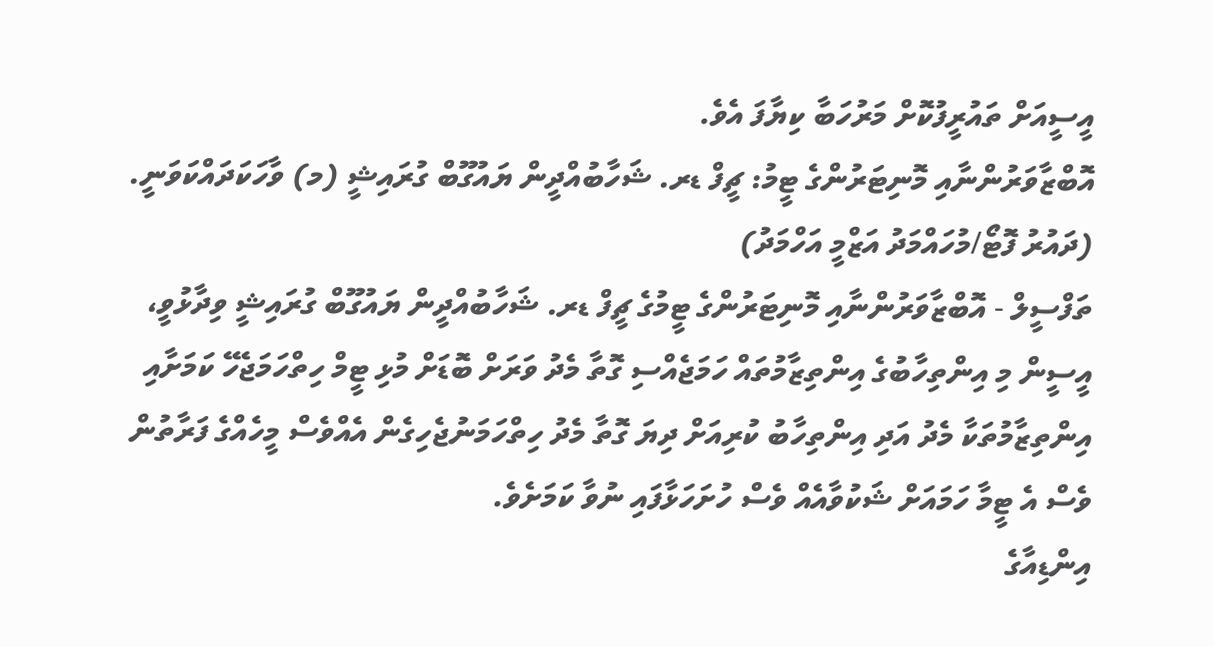އީސީއަށް ތައުރީފުކޮށް މަރުހަބާ ކިޔާފަ އެވެ.
އޮބްޒާވަރުންނާއި މޮނިޓަރުންގެ ޓީމު: ޗީފް ޑރ. ޝަހާބުއްދީން ޔައުގޫބް ގުރައިޝީ (މ) ވާހަކަދައްކަވަނީ. (ދައުރު ފޮޓޯ/މުހައްމަދު އަޒްމީ އަހްމަދު)
ތަފްސީލް - އޮބްޒާވަރުންނާއި މޮނިޓަރުންގެ ޓީމުގެ ޗީފް ޑރ. ޝަހާބުއްދީން ޔައުގޫބް ގުރައިޝީ ވިދާޅުވީ، އީސީން މި އިންތިހާބުގެ އިންތިޒާމުތައް ހަމަޖެއްސި ގޮތާ މެދު ވަރަށް ބޮޑަށް މުޅި ޓީމް ހިތްހަމަޖެހޭ ކަމަށާއި އިންތިޒާމުތަކާ މެދު އަދި އިންތިހާބު ކުރިއަށް ދިޔަ ގޮތާ މެދު ހިތްހަމަނުޖެހިގެން އެއްވެސް މީހެއްގެ ފަރާތުން ވެސް އެ ޓީމާ ހަމައަށް ޝަކުވާއެއް ވެސް ހުށަހަޅާފައި ނުވާ ކަމަށެވެ.
އިންޑިއާގެ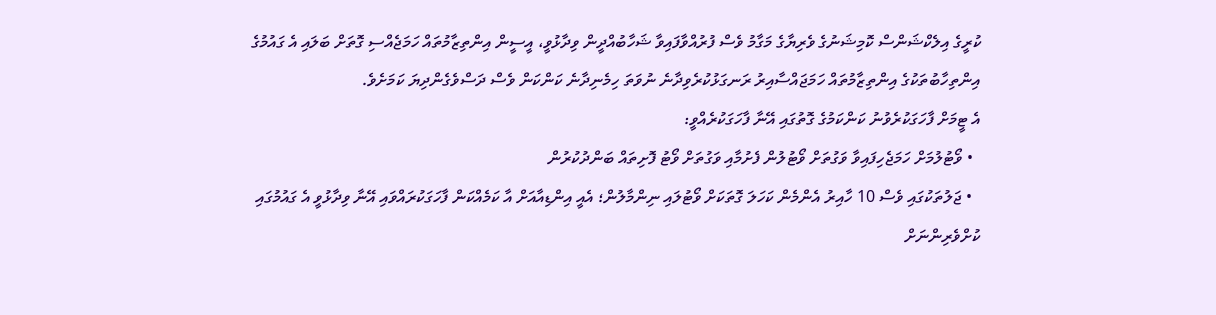ކުރީގެ އިލެކްޝަންސް ކޮމިޝަނުގެ ވެރިޔާގެ މަގާމު ވެސް ފުރުއްވާފައިވާ ޝަހާބުއްދީން ވިދާޅުވީ، އީސީން އިންތިޒާމުތައް ހަމަޖެއްސި ގޮތަށް ބަލައި އެ ގައުމުގެ އިންތިހާބުތަކުގެ އިންތިޒާމުތައް ހަމަޖައްސާއިރު ރަނގަޅުކުރެވިދާނެ ނުވަތަ ހިމެނިދާނެ ކަންކަން ވެސް ދަސްވެގެންދިޔަ ކަމަށެވެ.
އެ ޓީމަށް ފާހަގަކުރެވުނު ކަންކަމުގެ ގޮތުގައި އޭނާ ފާހަގަކުރެއްވީ:
  • ވޯޓުލުމަށް ހަމަޖެހިފައިވާ ވަގުތަށް ވޯޓުލުން ފެށުމާއި ވަގުތަށް ވޯޓު ފޮށިތައް ބަންދުކުރުން
  • ޖަލުތަކުގައި ވެސް 10 ހާއިރު އެންމެން ކަހަލަ ގޮތަކަށް ވޯޓުލައި ނިންމާލުން؛ އެއީ އިންޑިއާއަށް އާ ކަމެއްކަން ފާހަގަކުރައްވައި އޭނާ ވިދާޅުވީ އެ ގައުމުގައި ކުށްވެރިންނަށް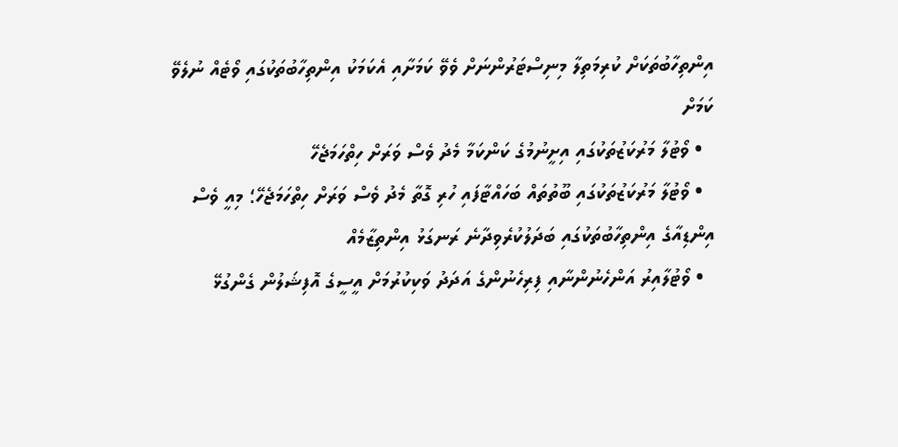އިންތިހާބުތަކަށް ކުރިމަތިލާ މިނިސްޓަރުންނަށް ވެވޭ ކަމަށާއި އެކަމަކު އިންތިހާބުތަކުގައި ވޯޓެއް ނުލެވޭ ކަމަށް
  • ވޯޓުލާ މަރުކަޒުތަކުގައި އިށީނުމުގެ ކަންކަމާ މެދު ވެސް ވަރަށް ހިތްހަމަޖެހޭ
  • ވޯޓުލާ މަރުކަޒުތަކުގައި ބޫތުތައް ބަހައްޓާފައި ހުރި ގޮތާ މެދު ވެސް ވަރަށް ހިތްހަމަޖެހޭ؛ މިއީ ވެސް އިންޑިއާގެ އިންތިހާބުތަކުގައި ބަދަލުކުރެވިދާނެ ރަނގަޅު އިންތިޒާމެއް
  • ވޯޓުލާއިރު އަންހެނުންނާއި ފިރިހެނުންގެ އަދަދު ވަކިކުރުމަށް އީސީގެ އޮފިޝަލުން ގެންގުޅޭ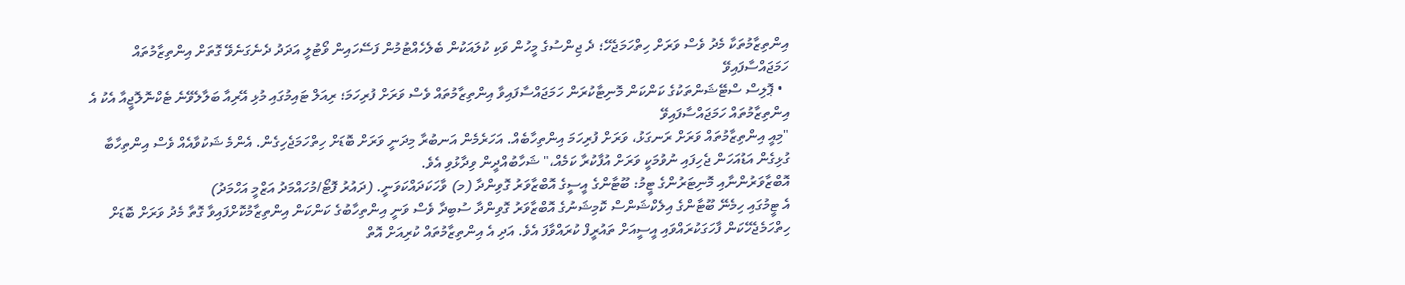އިންތިޒާމުތަކާ މެދު ވެސް ވަރަށް ހިތްހަމަޖެހޭ؛ ދެ ޖިންސުގެ މީހުން ވަކި ކުލައަކުން ބެލެހެއްޓުމުން ފަސޭހައިން ވޯޓުލީ އަދަދު ދެނެގަނެވޭ ގޮތަށް އިންތިޒާމުތައް ހަމަޖައްސާފައިވޭ
  • ޕޮލިސް ސްޓޭޝަންތަކުގެ ކަންކަން މޮނިޓާކުރަން ހަމަޖައްސާފައިވާ އިންތިޒާމުތައް ވެސް ވަރަށް ފުރިހަމަ؛ ރިއަލް ޓައިމުގައި މުޅި އޭރިއާ ބަލާލެވޭނެ ޓެކްނޮލޮޖީއާ އެކު އެ އިންތިޒާމުތައް ހަމަޖައްސާފައިވޭ
"މިއީ އިންތިޒާމުތައް ވަރަށް ރަނގަޅު، ވަރަށް ފުރިހަމަ އިންތިހާބެއް. އަހަރެމެން އަނބުރާ މިދަނީ ވަރަށް ބޮޑަށް ހިތްހަމަޖެހިގެން. އެންމެ ޝަކުވާއެއް ވެސް އިންތިހާބާ ގުޅިގެން އަޑުއަހަން ޖެހިފައި ނުވުމަކީ ވަރަށް އުފާކުރާ ކަމެއް،" ޝަހާބުއްދީން ވިދާޅުވި އެވެ.
އޮބްޒާވަރުންނާއި މޮނިޓަރުންގެ ޓީމު: ބޫޓާންގެ އީސީގެ އޮބްޒާވަރު ގޮވިންދާ (މ) ވާހަކަދައްކަވަނީ. (ދައުރު ފޮޓޯ/މުހައްމަދު އަޒްމީ އަހްމަދު)
އެ ޓީމުގައި ހިމެނޭ ބޫޓާންގެ އިލެކްޝަންސް ކޮމިޝަނުގެ އޮބްޒާވަރު ގޮވިންދާ ސުބިދާ ވެސް ވަނީ އިންތިހާބުގެ ކަންކަން އިންތިޒާމުކޮށްފައިވާ ގޮތާ މެދު ވަރަށް ބޮޑަށް ހިތްހަމެޖެހޭކަން ފާހަގަކުރައްވައި އީސީއަށް ތައުރީފް ކުރައްވާފަ އެވެ. އަދި އެ އިންތިޒާމުތައް ކުރިއަށް އޮތް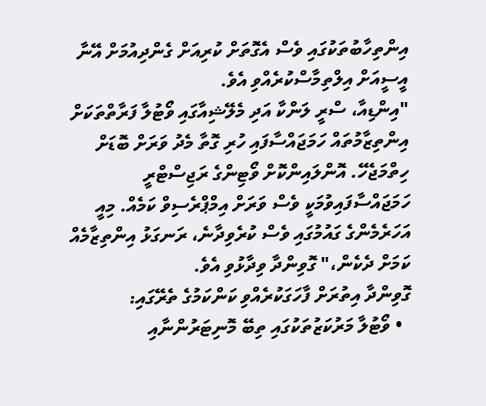އިންތިހާބުތަކުގައި ވެސް އެގޮތަށް ކުރިއަށް ގެންދިއުމަށް އޭނާ އީސީއަށް އިލްތިމާސްކުރެއްވި އެވެ.
"އިންޑިއާ، ސްރީ ލަންކާ އަދި މެލޭޝިއާގައި ވޯޓުލާ ފަރާތްތަކަށް އިންތިޒާމުތައް ހަމަޖައްސާފައި ހުރި ގޮތާ މެދު ވަރަށް ބޮޑަށް ހިތްމަޖެހޭ. އޮންލައިންކޮށް ވޯޓިންގެ ރަޖިސްޓްރީ ހަމަޖައްސާފައިވުމަކީ ވެސް ވަރަށް އިމްޕްރެސިވް ކަމެއް. މިއީ އަހަރެމެންގެ ގައުމުގައި ވެސް ކުރެވިދާނެ، ރަނގަޅު އިންތިޒާމެއް ކަމަށް ދެކެން،" ގޮވިންދާ ވިދާޅުވި އެވެ.
ގޮވިންދާ އިތުރަށް ފާހަގަކުރެއްވި ކަންކަމުގެ ތެރޭގައި:
  • ވޯޓުލާ މަރުކަޒުތަކުގައި ތިބޭ މޮނިޓަރުންނާއި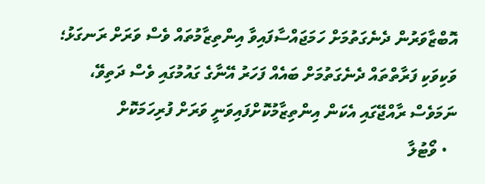އޮބްޒާވަރުން ދެނެގަތުމަށް ހަމަޖައްސާފައިވާ އިންތިޒާމުތައް ވެސް ވަރަށް ރަނގަޅު؛ ވަކިވަކި ފަރާތްތައް ދެނެގަތުމަށް ބައެއް ފަހަރު އޭނާގެ ގައުމުގައި ވެސް ދަތިވޭ، ނަމަވެސް ރާއްޖޭގައި އެކަން އިންތިޒާމުކޮށްފައިވަނީ ވަރަށް ފުރިހަމަކޮށް
  • ވޯޓުލާ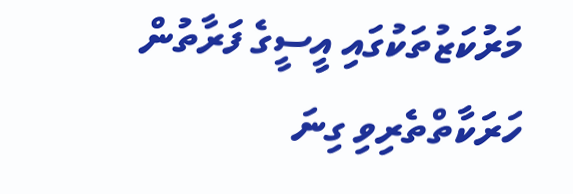މަރުކަޒުތަކުގައި އީސީގެ ފަރާތުން ހަރަކާތްތެރިވި ގިނަ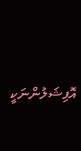އޮފިޝަލުންނަކީ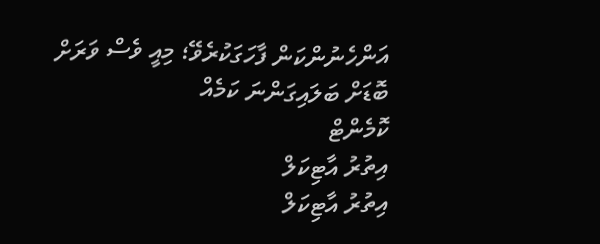އަންހެނުންކަން ފާހަގަކުރެވޭ؛ މިއީ ވެސް ވަރަށް ބޮޑަށް ބަލައިގަންނަ ކަމެއް
ކޮމެންޓް
އިތުރު އާޓިކަލް
އިތުރު އާޓިކަލް